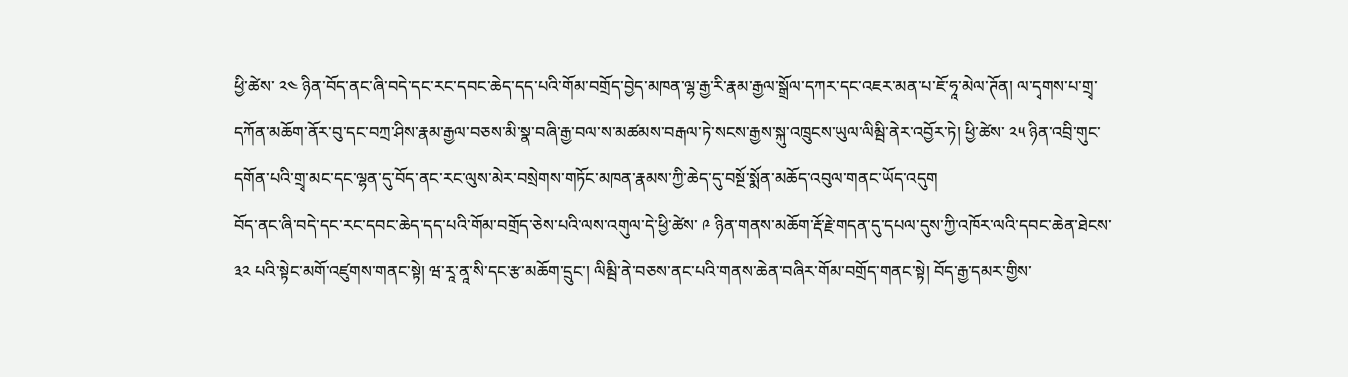ཕྱི་ཚེས་ ༢༤ ཉིན་བོད་ནང་ཞི་བདེ་དང་རང་དབང་ཆེད་དད་པའི་གོམ་བགྲོད་བྱེད་མཁན་ལྷ་རྒྱ་རི་རྣམ་རྒྱལ་སྒྲོལ་དཀར་དང་འཇར་མན་པ་ཇོ་ཧཱ་མེལ་ཊོན། ལ་དྭགས་པ་གྲྭ་དཀོན་མཆོག་ནོར་བུ་དང་བཀྲ་ཤིས་རྣམ་རྒྱལ་བཅས་མི་སྣ་བཞི་རྒྱ་བལ་ས་མཚམས་བརྒལ་ཏེ་སངས་རྒྱས་སྐུ་འཁྲུངས་ཡུལ་ལིམྦི་ནེར་འབྱོར་ཏེ། ཕྱི་ཚེས་ ༢༥ ཉིན་འབྲི་གུང་དགོན་པའི་གྲྭ་མང་དང་ལྷན་དུ་བོད་ནང་རང་ལུས་མེར་བསྲེགས་གཏོང་མཁན་རྣམས་ཀྱི་ཆེད་དུ་བསྔོ་སྨོན་མཆོད་འབུལ་གནང་ཡོད་འདུག
བོད་ནང་ཞི་བདེ་དང་རང་དབང་ཆེད་དད་པའི་གོམ་བགྲོད་ཅེས་པའི་ལས་འགུལ་དེ་ཕྱི་ཚེས་ ༩ ཉིན་གནས་མཆོག་རྡོ་རྗེ་གདན་དུ་དཔལ་དུས་ཀྱི་འཁོར་ལའི་དབང་ཆེན་ཐེངས་ ༣༢ པའི་སྟེང་མགོ་འཛུགས་གནང་སྟེ། ཝ་རཱ་ནཱ་སི་དང་རྩ་མཆོག་དྲུང་། ལིམྦི་ནེ་བཅས་ནང་པའི་གནས་ཆེན་བཞིར་གོམ་བགྲོད་གནང་སྟེ། བོད་རྒྱ་དམར་གྱིས་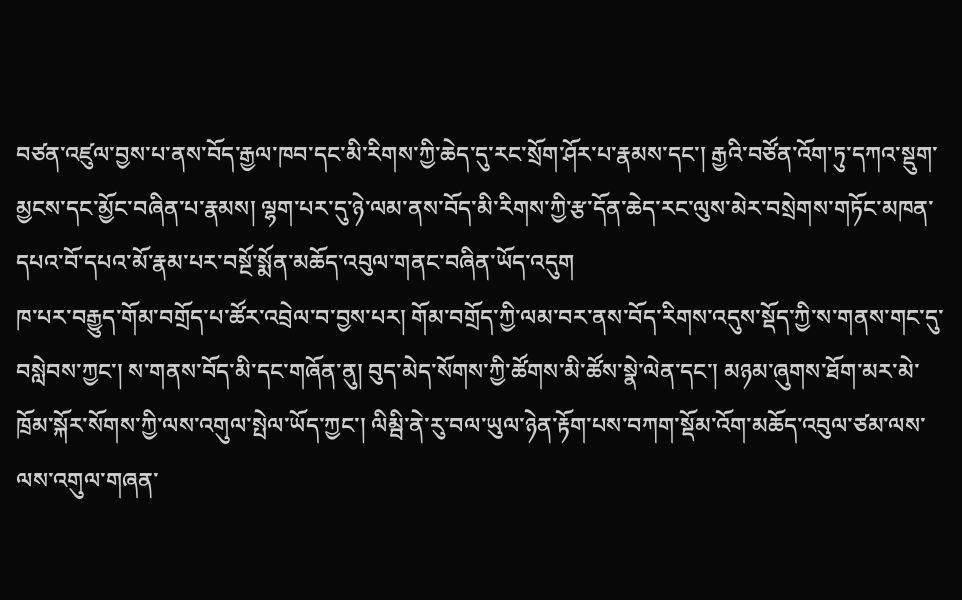བཙན་འཛུལ་བྱས་པ་ནས་བོད་རྒྱལ་ཁབ་དང་མི་རིགས་ཀྱི་ཆེད་དུ་རང་སྲོག་ཤོར་པ་རྣམས་དང་། རྒྱའི་བཙོན་འོག་ཏུ་དཀའ་སྡུག་མྱངས་དང་མྱོང་བཞིན་པ་རྣམས། ལྷག་པར་དུ་ཉེ་ལམ་ནས་བོད་མི་རིགས་ཀྱི་རྩ་དོན་ཆེད་རང་ལུས་མེར་བསྲེགས་གཏོང་མཁན་དཔའ་བོ་དཔའ་མོ་རྣམ་པར་བསྔོ་སྨོན་མཆོད་འབུལ་གནང་བཞིན་ཡོད་འདུག
ཁ་པར་བརྒྱུད་གོམ་བགྲོད་པ་ཚོར་འབྲེལ་བ་བྱས་པར། གོམ་བགྲོད་ཀྱི་ལམ་བར་ནས་བོད་རིགས་འདུས་སྡོད་ཀྱི་ས་གནས་གང་དུ་བསླེབས་ཀྱང་། ས་གནས་བོད་མི་དང་གཞོན་ནུ། བུད་མེད་སོགས་ཀྱི་ཚོགས་མི་ཚོས་སྣེ་ལེན་དང་། མཉམ་ཞུགས་ཐོག་མར་མེ་ཁྲོམ་སྐོར་སོགས་ཀྱི་ལས་འགུལ་སྤེལ་ཡོད་ཀྱང་། ལིམྦི་ནེ་རུ་བལ་ཡུལ་ཉེན་རྟོག་པས་བཀག་སྡོམ་འོག་མཆོད་འབུལ་ཙམ་ལས་ལས་འགུལ་གཞན་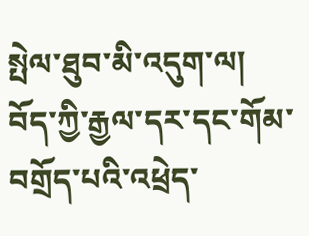སྤེལ་ཐུབ་མི་འདུག་ལ། བོད་ཀྱི་རྒྱལ་དར་དང་གོམ་བགྲོད་པའི་འཕྲེད་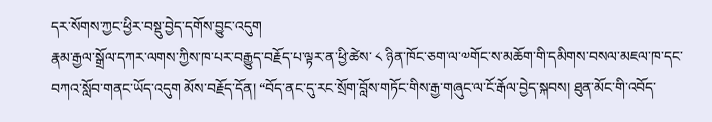དར་སོགས་ཀྱང་ཕྱིར་བསྡུ་བྱེད་དགོས་བྱུང་འདུག
རྣམ་རྒྱལ་སྒྲོལ་དཀར་ལགས་ཀྱིས་ཁ་པར་བརྒྱུད་བརྗོད་པ་ལྟར་ན་ཕྱི་ཚེས་ ༨ ཉིན་ཁོང་ཅག་ལ་༧གོང་ས་མཆོག་གི་དམིགས་བསལ་མཇལ་ཁ་དང་བཀའ་སློབ་གནང་ཡོད་འདུག མོས་བརྗོད་དོན། “བོད་ནང་དུ་རང་སྲོག་བློས་གཏོང་གིས་རྒྱ་གཞུང་ལ་ངོ་རྒོལ་བྱེད་སྐབས། ཐུན་མོང་གི་འབོད་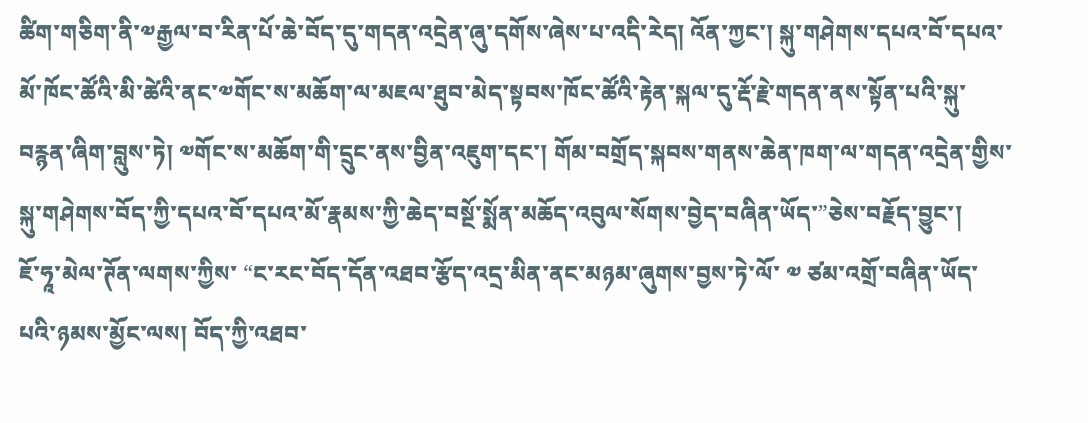ཚིག་གཅིག་ནི་༧རྒྱལ་བ་རིན་པོ་ཆེ་བོད་དུ་གདན་འདྲེན་ཞུ་དགོས་ཞེས་པ་འདི་རེད། འོན་ཀྱང་། སྐུ་གཤེགས་དཔའ་བོ་དཔའ་མོ་ཁོང་ཚོའི་མི་ཚེའི་ནང་༧གོང་ས་མཆོག་ལ་མཇལ་ཐུབ་མེད་སྟབས་ཁོང་ཚོའི་རྟེན་སྐལ་དུ་རྡོ་རྗེ་གདན་ནས་སྟོན་པའི་སྐུ་བརྙན་ཞིག་བླུས་ཏེ། ༧གོང་ས་མཆོག་གི་དྲུང་ནས་བྱིན་འཇུག་དང་། གོམ་བགྲོད་སྐབས་གནས་ཆེན་ཁག་ལ་གདན་འདྲེན་གྱིས་སྐུ་གཤེགས་བོད་ཀྱི་དཔའ་བོ་དཔའ་མོ་རྣམས་ཀྱི་ཆེད་བསྔོ་སྨོན་མཆོད་འབུལ་སོགས་བྱེད་བཞིན་ཡོད་”ཅེས་བརྗོད་བྱུང་།
ཇོ་ཧཱ་མེལ་ཊོན་ལགས་ཀྱིས་ “ང་རང་བོད་དོན་འཐབ་རྩོད་འདྲ་མིན་ནང་མཉམ་ཞུགས་བྱས་ཏེ་ལོ་ ༧ ཙམ་འགྲོ་བཞིན་ཡོད་པའི་ཉམས་མྱོང་ལས། བོད་ཀྱི་འཐབ་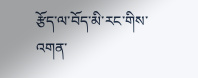རྩོད་ལ་བོད་མི་རང་གིས་འགན་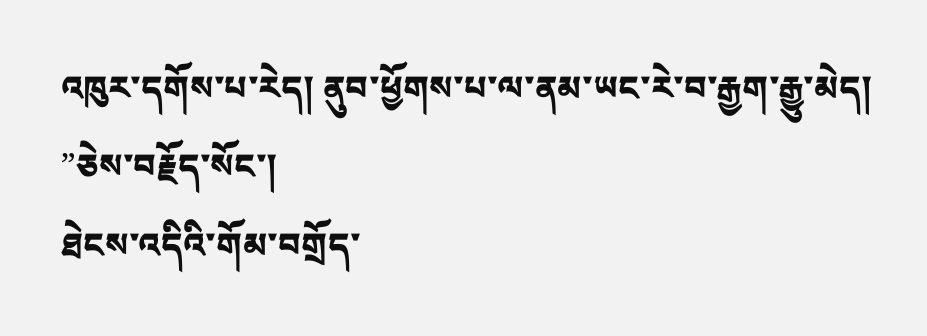འཁུར་དགོས་པ་རེད། ནུབ་ཕྱོགས་པ་ལ་ནམ་ཡང་རེ་བ་རྒྱག་རྒྱུ་མེད། ”ཅེས་བརྗོད་སོང་།
ཐེངས་འདིའི་གོམ་བགྲོད་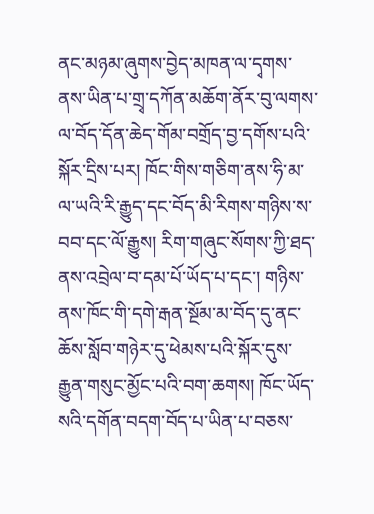ནང་མཉམ་ཞུགས་བྱེད་མཁན་ལ་དྭགས་ནས་ཡིན་པ་གྲྭ་དཀོན་མཆོག་ནོར་བུ་ལགས་ལ་བོད་དོན་ཆེད་གོམ་བགྲོད་བྱ་དགོས་པའི་སྐོར་དྲིས་པར། ཁོང་གིས་གཅིག་ནས་ཧི་མ་ལ་ཡའི་རི་རྒྱུད་དང་བོད་མི་རིགས་གཉིས་ས་བབ་དང་ལོ་རྒྱུས། རིག་གཞུང་སོགས་ཀྱི་ཐད་ནས་འབྲེལ་བ་དམ་པོ་ཡོད་པ་དང་། གཉིས་ནས་ཁོང་གི་དགེ་རྒན་སྔོམ་མ་བོད་དུ་ནང་ཆོས་སློབ་གཉེར་དུ་ཕེམས་པའི་སྐོར་དུས་རྒྱུན་གསུང་མྱོང་པའི་བག་ཆགས། ཁོང་ཡོད་སའི་དགོན་བདག་བོད་པ་ཡིན་པ་བཅས་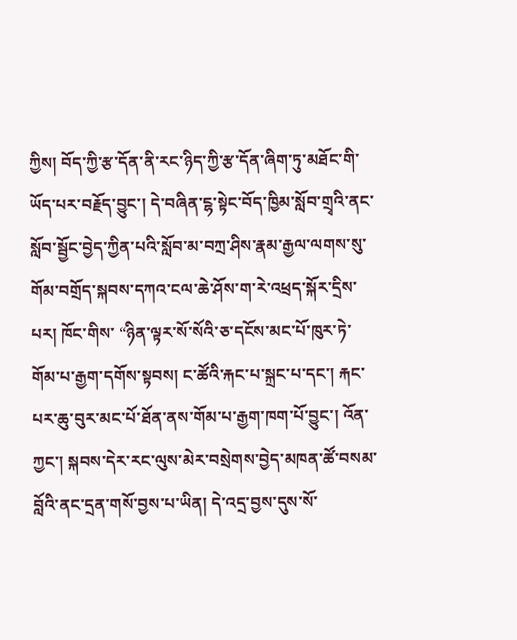ཀྱིས། བོད་ཀྱི་རྩ་དོན་ནི་རང་ཉིད་ཀྱི་རྩ་དོན་ཞིག་ཏུ་མཐོང་གི་ཡོད་པར་བརྗོད་བྱུང་། དེ་བཞིན་ངྷ་སྟེང་བོད་ཁྱིམ་སློབ་གྲྭའི་ནང་སློབ་སྦྱོང་བྱེད་ཀྱིན་པའི་སློབ་མ་བཀྲ་ཤིས་རྣམ་རྒྱལ་ལགས་སུ་གོམ་བགྲོད་སྐབས་དཀའ་ངལ་ཆེ་ཤོས་ག་རེ་འཕྲད་སྐོར་དྲིས་པར། ཁོང་གིས་ “ཉིན་ལྟར་སོ་སོའི་ཅ་དངོས་མང་པོ་ཁུར་ཏེ་གོམ་པ་རྒྱག་དགོས་སྟབས། ང་ཚོའི་རྐང་པ་སྐྲང་པ་དང་། རྐང་པར་ཆུ་བུར་མང་པོ་ཐོན་ནས་གོམ་པ་རྒྱག་ཁག་པོ་བྱུང་། འོན་ཀྱང་། སྐབས་དེར་རང་ལུས་མེར་བསྲེགས་བྱེད་མཁན་ཚོ་བསམ་བློའི་ནང་དྲན་གསོ་བྱས་པ་ཡིན། དེ་འདྲ་བྱས་དུས་སོ་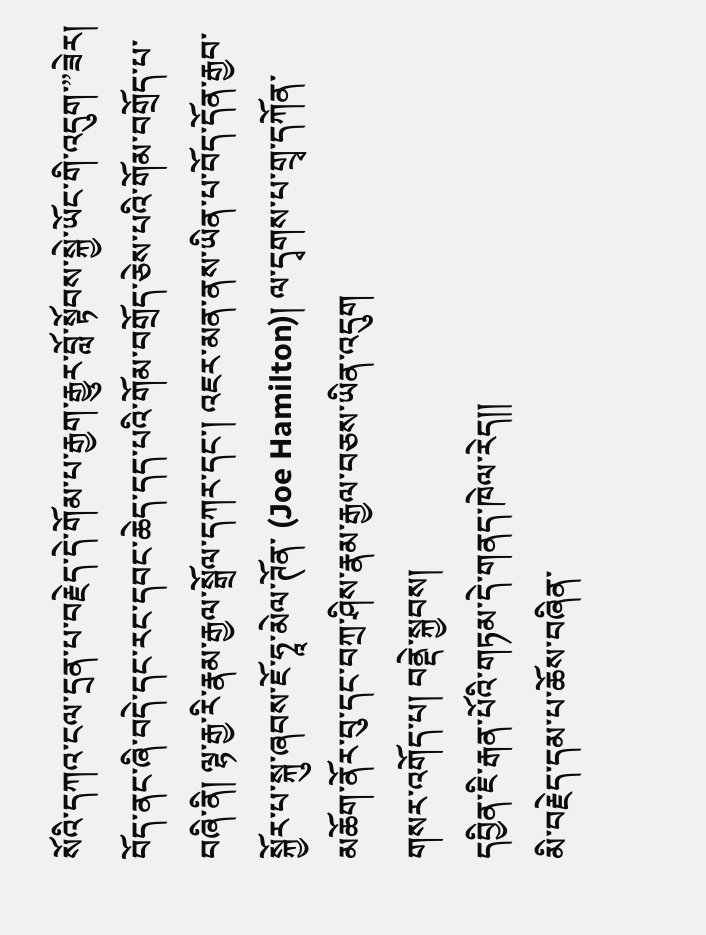སོའི་དཀའ་ངལ་དྲན་པ་བརྗེད་དེ་གོམ་པ་རྒྱག་རྒྱུར་བློ་སྟོབས་སྐྱེ་ཡོང་གི་འདུག་”ཟེར།
བོད་ནང་ཞི་བདེ་དང་རང་དབང་ཆེད་དད་པའི་གོམ་བགྲོད་ཅེས་པའི་གོམ་བགྲོད་པ་བཞི་ནི། ལྷ་རྒྱ་རི་རྣམ་རྒྱལ་སྒྲོལ་དཀར་དང་། འཇར་མན་ནས་ཡིན་པ་བོད་དོན་རྒྱབ་སྐྱོར་པ་སྐུ་ཞབས་ཇོ་ཧཱ་མེལ་ཊོན་ (Joe Hamilton)། ལ་དྭགས་པ་གྲྭ་དཀོན་མཆོག་ནོར་བུ་དང་བཀྲ་ཤིས་རྣམ་རྒྱལ་བཅས་ཡིན་འདུག
གསར་འགོད་པ། བནྡེ་སྐྱབས།
དབྱིན་ཇི་རྒན་པོའི་གཏམ་དེ་གནད་ཁེལ་རེད།།
མི་བརྗེད་དམ་པ་ཆོས་བཞིན་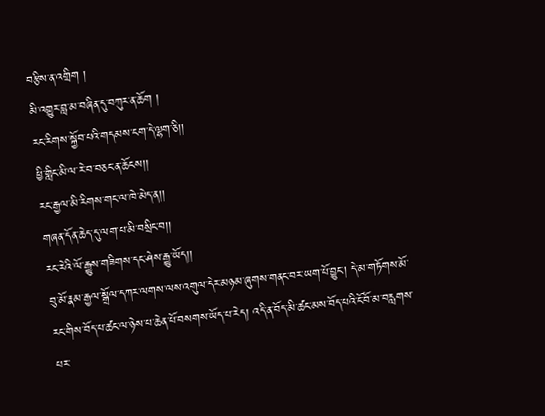བརྩིས་ན་འགྲིག །
མི་འགྱུར་བླ་མ་བཞིན་དུ་བཀུར་ན་ཆོག །
རང་རིགས་སྐྱོབ་པའི་གདམས་ངག་དེ་ལྷག་ཅི།།
ཕྱི་གླིང་མི་ལ་རེ་བ་བཅང་ན་ཆོངས།།
རང་རྒྱལ་མི་རིགས་གང་ལ་ཁེ་མེད་ན།།
གཞན་དོན་ཆེད་དུ་ལག་པ་མི་བསྲིང་བ།།
རང་རེའི་ལོ་རྒྱུས་གཟིགས་དང་ཤེས་རྒྱུ་ཡོད།།
བུ་མོ་རྣམ་རྒྱལ་སྒྲོལ་དཀར་ལགས་ལས་འགུལ་དེར་མཉམ་ཞུགས་གནང་བར་ཡག་པོ་བྱུང་། དེ་མ་གཏོགས་མོ་རང་གིས་བོད་པ་ཚང་ལ་ཉེས་པ་ཆེན་པོ་བསགས་ཡོད་པ་རེད། འདི་ན་བོད་མི་ཚང་མས་བོད་པའི་ངོ་བོ་མ་བརླགས་པར་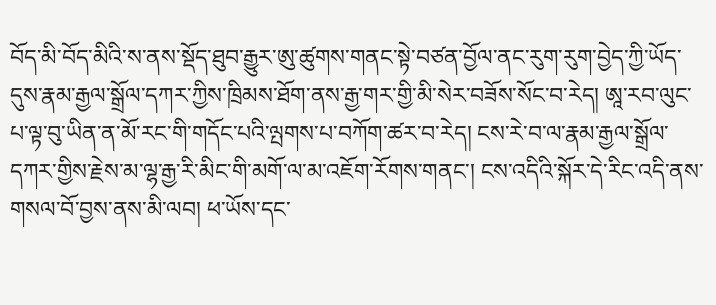བོད་མི་བོད་མིའི་ས་ནས་སྡོད་ཐུབ་རྒྱུར་ཨུ་ཚུགས་གནང་སྟེ་བཙན་བྱོལ་ནང་རུག་རུག་བྱེད་ཀྱི་ཡོད་དུས་རྣམ་རྒྱལ་སྒྲོལ་དཀར་ཀྱིས་ཁྲིམས་ཐོག་ནས་རྒྱ་གར་གྱི་མི་སེར་བཟོས་སོང་བ་རེད། ཨཱ་རབ་ལུང་པ་ལྟ་བུ་ཡིན་ན་མོ་རང་གི་གདོང་པའི་ལྤགས་པ་བཀོག་ཚར་བ་རེད། ངས་རེ་བ་ལ་རྣམ་རྒྱལ་སྒྲོལ་དཀར་གྱིས་རྗེས་མ་ལྷ་རྒྱ་རི་མིང་གི་མགོ་ལ་མ་འཇོག་རོགས་གནང་། ངས་འདིའི་སྐོར་དེ་རིང་འདི་ནས་གསལ་བོ་བྱས་ནས་མི་ལབ། ཕ་ཡོས་དང་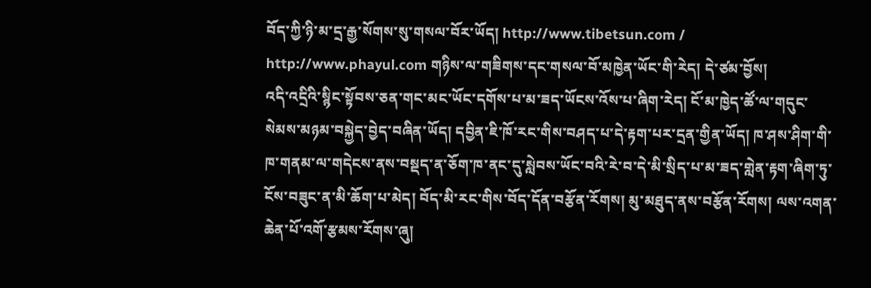བོད་ཀྱི་ཉི་མ་དྲ་རྒྱ་སོགས་སུ་གསལ་བོར་ཡོད། http://www.tibetsun.com / http://www.phayul.com གཉིས་ལ་གཟིགས་དང་གསལ་བོ་མཁྱེན་ཡོང་གི་རེད། དེ་ཙམ་བྱོས།
འདི་འདྲིའི་སྙིང་སྟོབས་ཅན་གང་མང་ཡོང་དགོས་པ་མ་ཟད་ཡོངས་འོས་པ་ཞིག་རེད། ངོ་མ་ཁྱེད་ཚོ་ལ་གདུང་སེམས་མཉམ་བསྐྱེད་བྱེད་བཞིན་ཡོད། དབྱིན་ཇི་ཁོ་རང་གིས་བཤད་པ་དེ་རྟག་པར་དྲན་གྱིན་ཡོད། ཁ་ཤས་ཤིག་གི་ཁ་གནམ་ལ་གདེངས་ནས་བསྡད་ན་ཅོག་ཁ་ནང་དུ་སླེབས་ཡོང་བའི་རེ་བ་དེ་མི་སྲིད་པ་མ་ཟད་གླེན་རྟག་ཞིག་ཏུ་ངོས་བཟུང་ན་མི་ཆོག་པ་མེད། བོད་མི་རང་གིས་བོད་དོན་བརྩོན་རོགས། མུ་མཐུད་ནས་བརྩོན་རོགས། ལས་འགན་ཆེན་པོ་འགོ་རྩམས་རོགས་ཞུ།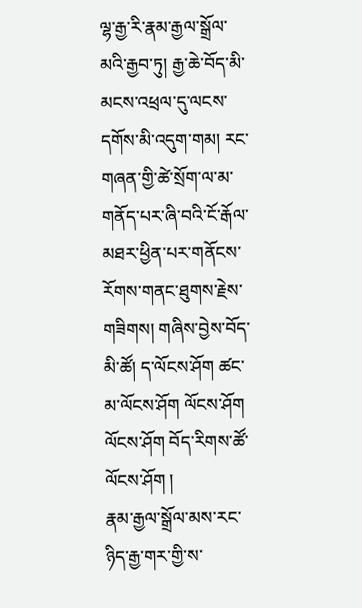ལྷ་རྒྱ་རི་རྣམ་རྒྱལ་སྒྲོལ་མའི་རྒྱབ་ཏུ། རྒྱ་ཆེ་བོད་མི་མངས་འཕྲལ་དུ་ལངས་དགོས་མི་འདུག་གམ། རང་གཞན་གྱི་ཚེ་སྲོག་ལ་མ་གནོད་པར་ཞི་བའི་ངོ་རྒོལ་མཐར་ཕྱིན་པར་གནོངས་རོགས་གནང་ཐུགས་རྗེས་གཟིགས། གཞིས་བྱེས་བོད་མི་ཚོ། ད་ལོངས་ཤོག ཚང་མ་ལོངས་ཤོག ལོངས་ཤོག ལོངས་ཤོག བོད་རིགས་ཚོ་ལོངས་ཤོག །
རྣམ་རྒྱལ་སྒྲོལ་མས་རང་ཉིད་རྒྱ་གར་གྱི་ས་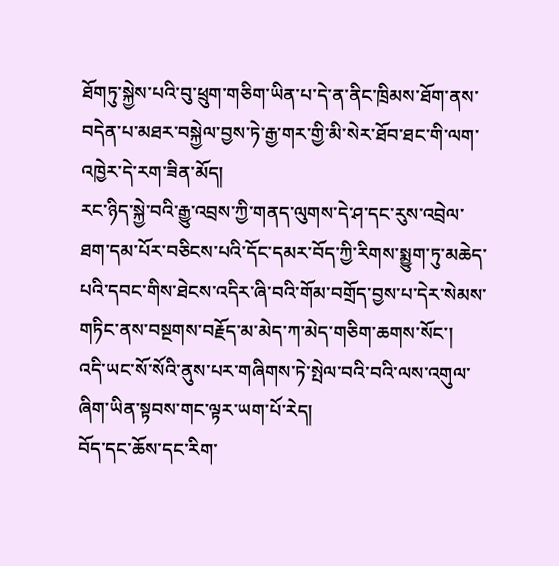ཐོགཏུ་སྐྱེས་པའི་བུ་ཕྲུག་གཅིག་ཡིན་པ་དེ་ན་ནིང་ཁྲིམས་ཐོག་ནས་བདེན་པ་མཐར་བསྐྱེལ་བྱས་ཏེ་རྒྱ་གར་གྱི་མི་སེར་ཐོབ་ཐང་གི་ལག་འཁྱེར་དེ་རག་ཟིན་མོད།
རང་ཉིད་སྐྱེ་བའི་རྒྱུ་འབྲས་ཀྱི་གནད་ལུགས་དེ་ཤ་དང་རུས་འབྲེལ་ཐག་དམ་པོར་བཅིངས་པའི་དོང་དམར་བོད་ཀྱི་རིགས་སྨྱུག་ཏུ་མཆེད་པའི་དབང་གིས་ཐེངས་འདིར་ཞི་བའི་གོམ་བགྲོད་བྱས་པ་དེར་སེམས་གཏིང་ནས་བསྔགས་བརྗོད་མ་མེད་ཀ་མེད་གཅིག་ཆགས་སོང་།
འདི་ཡང་སོ་སོའི་ནུས་པར་གཞིགས་ཏེ་སྤེལ་བའི་བའི་ལས་འགུལ་ཞིག་ཡིན་སྟབས་གང་ལྟར་ཡག་པོ་རེད།
བོད་དང་ཆོས་དང་རིག་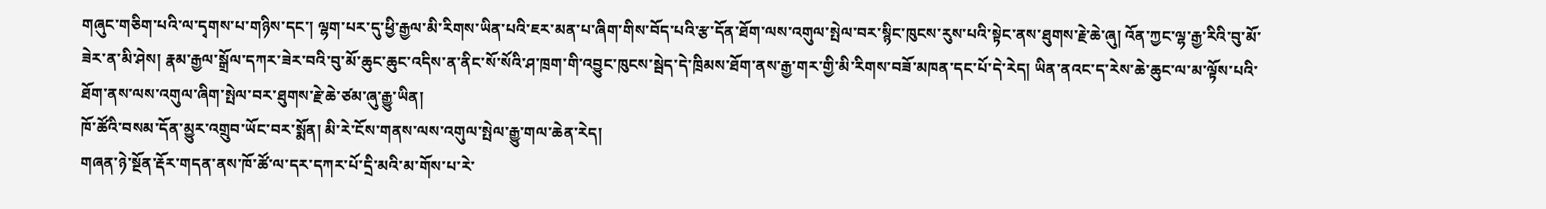གཞུང་གཅིག་པའི་ལ་དྭགས་པ་གཉིས་དང་། ལྷག་པར་དུ་ཕྱི་རྒྱལ་མི་རིགས་ཡིན་པའི་ཇར་མན་པ་ཞིག་གིས་བོད་པའི་རྩ་དོན་ཐོག་ལས་འགུལ་སྤེལ་བར་སྙིང་ཁུངས་རུས་པའི་སྟེང་ནས་ཐུགས་རྗེ་ཆེ་ཞུ། འོན་ཀྱང་ལྷ་རྒྱ་རིའི་བུ་མོ་ཟེར་ན་མི་ཤེས། རྣམ་རྒྱལ་སྒྲོལ་དཀར་ཟེར་བའི་བུ་མོ་ཆུང་ཆུང་འདིས་ན་ནིང་སོ་སོའི་ཤ་ཁྲག་གི་འབྱུང་ཁུངས་སྦེད་དེ་ཁྲིམས་ཐོག་ནས་རྒྱ་གར་གྱི་མི་རིགས་བཟོ་མཁན་དང་པོ་དེ་རེད། ཡིན་ནའང་ད་རེས་ཆེ་ཆུང་ལ་མ་ལྟོས་པའི་ཐོག་ནས་ལས་འགུལ་ཞིག་སྤེལ་བར་ཐུགས་རྗེ་ཆེ་ཙམ་ཞུ་རྒྱུ་ཡིན།
ཁོ་ཚོའི་བསམ་དོན་མྱུར་འགྲུབ་ཡོང་བར་སྨོན། མི་རེ་ངོས་གནས་ལས་འགུལ་སྤེལ་རྒྱུ་གལ་ཆེན་རེད།
གཞན་ཉེ་སྔོན་རྡོར་གདན་ནས་ཁོ་ཚོ་ལ་དར་དཀར་པོ་དྲི་མའི་མ་གོས་པ་རེ་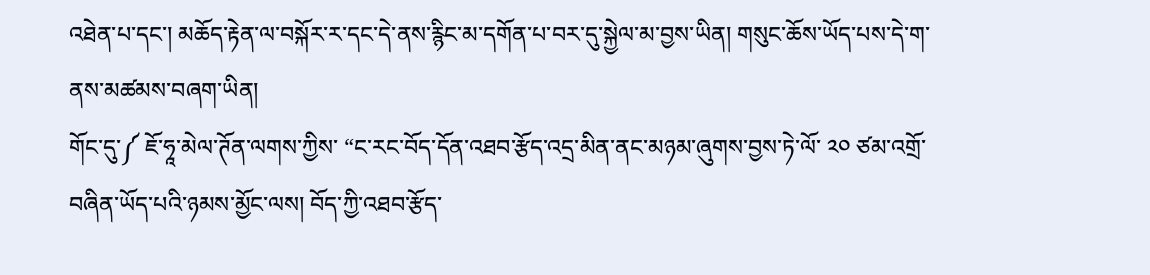འཐེན་པ་དང་། མཆོད་རྟེན་ལ་བསྐོར་ར་དང་དེ་ནས་རྙིང་མ་དགོན་པ་བར་དུ་སྐྱེལ་མ་བྱས་ཡིན། གསུང་ཆོས་ཡོད་པས་དེ་ག་ནས་མཚམས་བཞག་ཡིན།
གོང་དུ་༼ ཇོ་ཧཱ་མེལ་ཊོན་ལགས་ཀྱིས་ “ང་རང་བོད་དོན་འཐབ་རྩོད་འདྲ་མིན་ནང་མཉམ་ཞུགས་བྱས་ཏེ་ལོ་ ༢༠ ཙམ་འགྲོ་བཞིན་ཡོད་པའི་ཉམས་མྱོང་ལས། བོད་ཀྱི་འཐབ་རྩོད་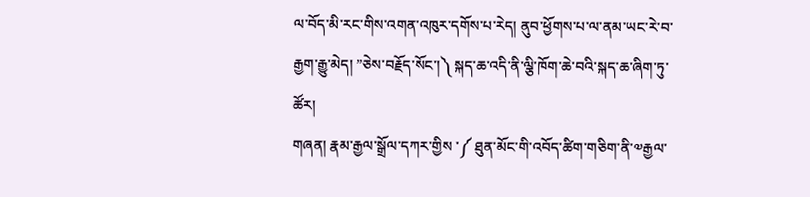ལ་བོད་མི་རང་གིས་འགན་འཁུར་དགོས་པ་རེད། ནུབ་ཕྱོགས་པ་ལ་ནམ་ཡང་རེ་བ་རྒྱག་རྒྱུ་མེད། ”ཅེས་བརྗོད་སོང་།༽ སྐད་ཆ་འདི་ནི་ལྕི་ཁོག་ཆེ་བའི་སྐད་ཆ་ཞིག་ཏུ་ཚོར།
གཞན། རྣམ་རྒྱལ་སྒྲོལ་དཀར་གྱིས ་༼ ཐུན་མོང་གི་འབོད་ཚིག་གཅིག་ནི་༧རྒྱལ་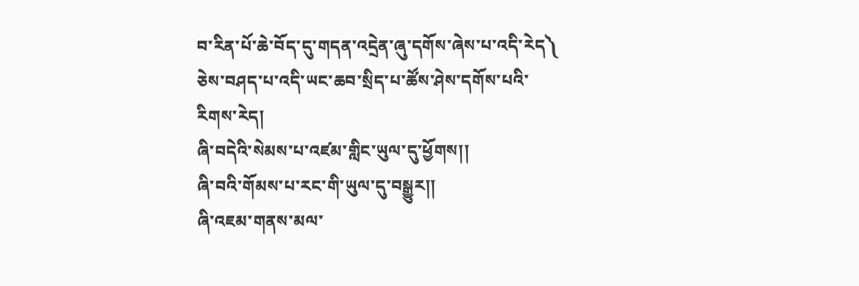བ་རིན་པོ་ཆེ་བོད་དུ་གདན་འདྲེན་ཞུ་དགོས་ཞེས་པ་འདི་རེད༽ ཅེས་བཤད་པ་འདི་ཡང་ཆབ་སྲིད་པ་ཚོས་ཤེས་དགོས་པའི་རིགས་རེད།
ཞི་བདེའི་སེམས་པ་འཛམ་གླིང་ཡུལ་དུ་ཕྱོགས།།
ཞི་བའི་གོམས་པ་རང་གི་ཡུལ་དུ་བསྒྱུར།།
ཞི་འཇམ་གནས་མལ་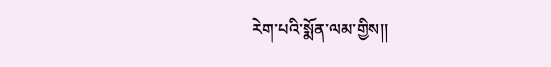རེག་པའི་སྨོན་ལམ་གྱིས།།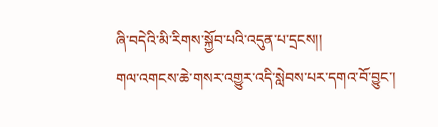ཞི་བདེའི་མི་རིགས་སྐྱོབ་པའི་འདུན་པ་དྲངས།།
གལ་འགངས་ཆེ་གསར་འགྱུར་འདི་སླེབས་པར་དགའ་བོ་བྱུང་།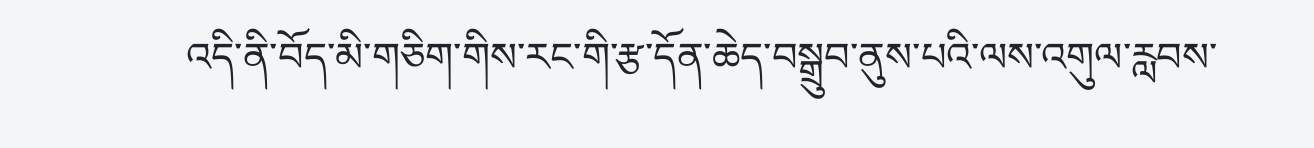འདི་ནི་བོད་མི་གཅིག་གིས་རང་གི་རྩ་དོན་ཆེད་བསྒྲུབ་ནུས་པའི་ལས་འགུལ་རླབས་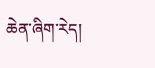ཆེན་ཞིག་རེད།